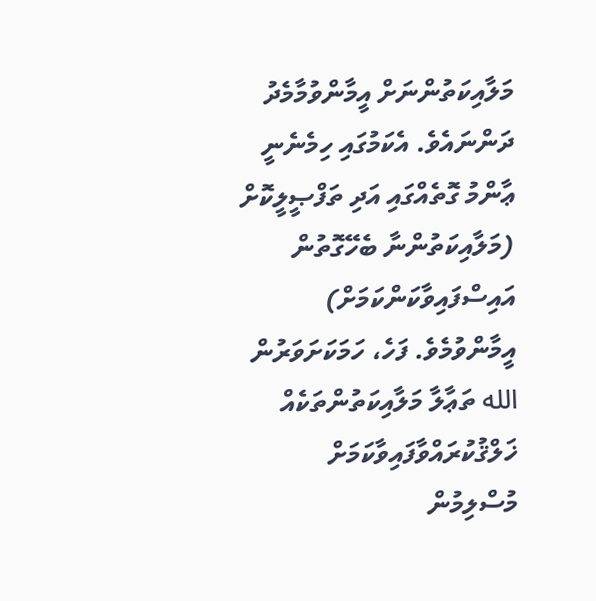މަލާއިކަތުންނަށް އީމާންވުމާމެދު ދަންނައެވެ. އެކަމުގައި ހިމެނެނީ ޢާންމު ގޮތެއްގައި އަދި ތަފްޞީލީކޮށް (މަލާއިކަތުންނާ ބެހޭގޮތުން އައިސްފައިވާކަންކަމަށް) އީމާންވުމެވެ. ފަހެ، ހަމަކަށަވަރުން الله ތަޢާލާ މަލާއިކަތުންތަކެއް ޚަލްޤުކުރައްވާފައިވާކަމަށް މުސްލިމުން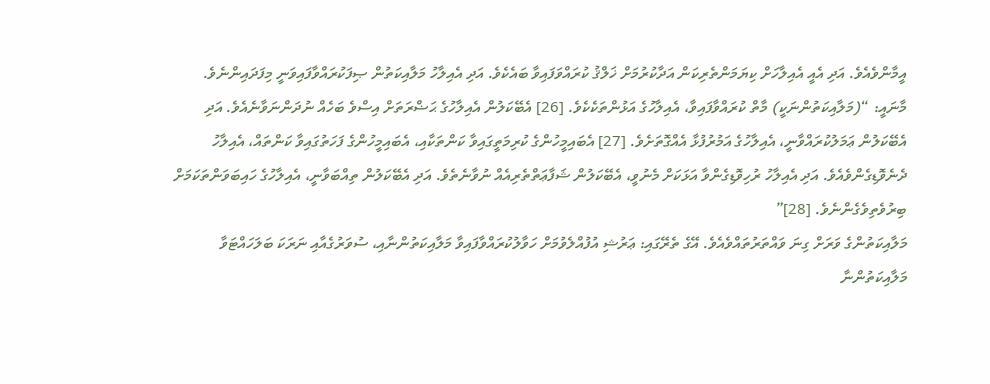އީމާންވެއެވެ. އަދި އެއީ އެއިލާހަށް ކިޔަމަންތެރިކަން އަދާކުރުމަށް ޚަލްޤު ކުރައްވަފައިވާ ބައެކެވެ. އަދި އެއިލާހު މަލާއިކަތުން ޞިފަކުރައްވާފައިވަނީ މިފަދައިންނެވެ.
މާނައީ: “(މަލާއިކަތުންނަކީ) މާތް ކުރައްވާފައިވާ، އެއިލާހުގެ އަޅުންތަކެކެވެ. [26] އެބޭކަލުން އެއިލާހުގެ ޙަޟްރަތަށް އިސްވެ ބަހެއް ނުދަންނަވާނެއެވެ. އަދި އެބޭކަލުން ޢަމަލުކުރައްވާނީ، އެއިލާހުގެ އަމުރުފުޅާ އެއްގޮތަށެވެ. [27] އެބައިމީހުންގެ ކުރިމަތީގައިވާ ކަންތަކާއި، އެބައިމީހުންގެ ފަހަތުގައިވާ ކަންތައް، އެއިލާހު ދެނެވޮޑިގެންވެއެވެ. އަދި އެއިލާހު ރުހިވޮޑިގެންވާ އަޅަކަށް މެނުވީ، އެބޭކަލުން ޝަފާޢަތްތެރިއެއް ނުވާނެތެވެ. އަދި އެބޭކަލުން ތިއްބަވާނީ، އެއިލާހުގެ ހައިބަވަންތަކަމަށް ބިރުވެތިވެގެންނެވެ. [28]”
މަލާއިކަތުންގެ ވަރަށް ގިނަ ވައްތަރުތައްވެއެވެ. އޭގެ ތެރޭގައި: ޢަރުޝި އުފުއްލެވުމަށް ހަވާލުކުރައްވާފައިވާ މަލާއިކަތުންނާއި، ސުވަރުގެއާއި ނަރަކަ ބަލަހައްޓަވާ މަލާއިކަތުންނާ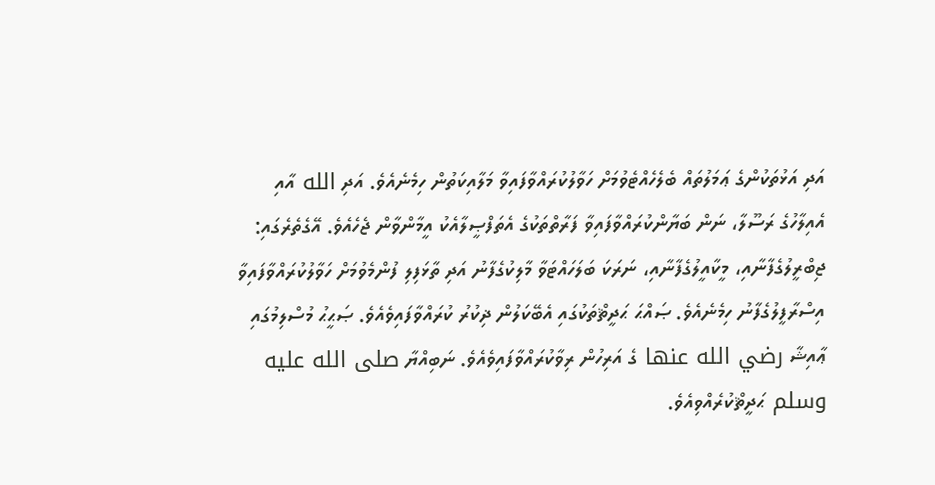އަދި އަޅުތަކުންގެ ޢަމަލުތައް ބެލެހެއްޓެވުމަށް ހަވާލުކުރައްވާފައިވާ މަލާއިކަތުން ހިމެނެއެވެ. އަދި الله އާއި އެއިލާހުގެ ރަސޫލާ، ނަން ބަޔާންކުރައްވާފައިވާ ފަރާތްތަކުގެ އެތަފްޞީލާއެކު އީމާންވާން ޖެހެއެވެ. އޭގެތެރެގައި: ޖިބްރީލުގެފާނާއި، މީކާއީލުގެފާނާއި، ނަރަކަ ބަލަހައްޓަވާ މާލިކުގެފާނު އަދި ތާޅަފިލި ފުންމެވުމަށް ހަވާލުކުރައްވާފައިވާ އިސްރާފީލުގެފާނު ހިމެނެއެވެ. ޞައްޙަ ޙަދީޘްތަކުގައި އެބޭކަލުން ޛިކުރު ކުރައްވާފައިވެއެވެ. ޞަޙީޙު މުސްލިމުގައި ޢާއިޝާ رضي الله عنها ގެ އަރިހުން ރިވާކުރައްވާފައިވެއެވެ. ނަބިއްޔާ صلى الله عليه وسلم ޙަދީޘްކުރެއްވިއެވެ.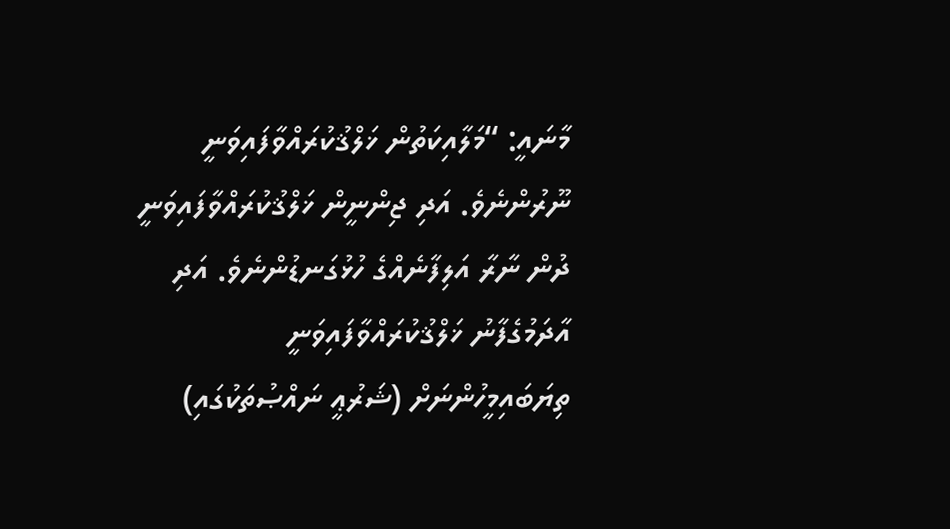މާނައީ: “މަލާއިކަތުން ޚަލްޤުކުރައްވާފައިވަނީ ނޫރުންނެވެ. އަދި ޖިންނީން ޚަލްޤުކުރައްވާފައިވަނީ ދުން ނާރާ އަލިފާނެއްގެ ހުޅުގަނޑުންނެވެ. އަދި އާދަމުގެފާނު ޚަލްޤުކުރައްވާފައިވަނީ ތިޔަބައިމީހުންނަށް (ޝަރުޢީ ނައްޞުތަކުގައި)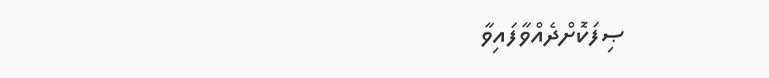ޞިފަކޮށްދެއްވާފައިވާ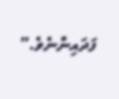ފަދައިންނެވެ.”